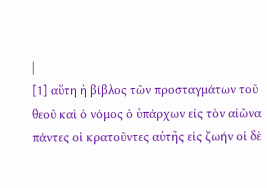|
[1] αὕτη ἡ βίβλος τῶν προσταγμάτων τοῦ θεοῦ καὶ ὁ νόμος ὁ ὑπάρχων εἰς τὸν αἰῶνα πάντες οἱ κρατοῦντες αὐτῆς εἰς ζωήν οἱ δὲ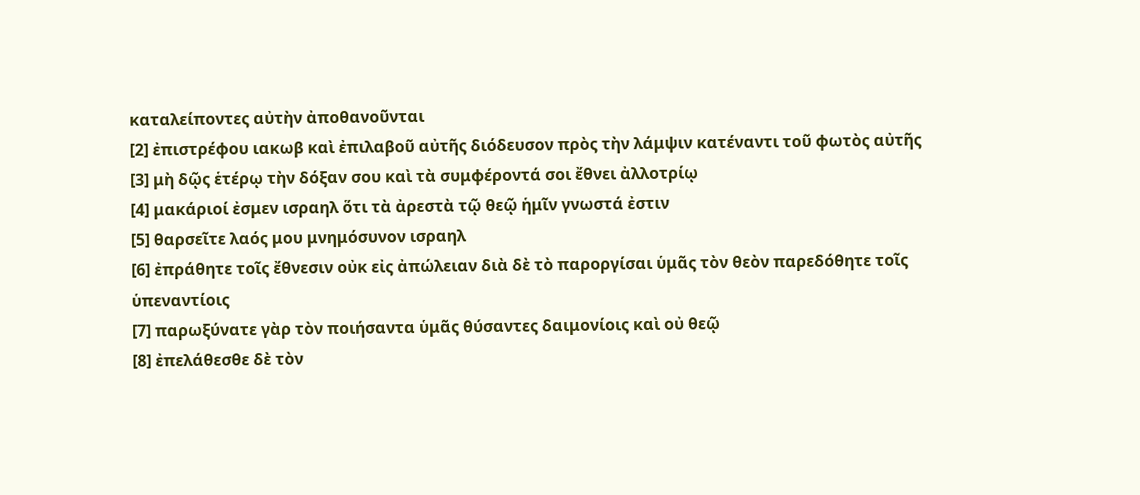καταλείποντες αὐτὴν ἀποθανοῦνται
[2] ἐπιστρέφου ιακωβ καὶ ἐπιλαβοῦ αὐτῆς διόδευσον πρὸς τὴν λάμψιν κατέναντι τοῦ φωτὸς αὐτῆς
[3] μὴ δῷς ἑτέρῳ τὴν δόξαν σου καὶ τὰ συμφέροντά σοι ἔθνει ἀλλοτρίῳ
[4] μακάριοί ἐσμεν ισραηλ ὅτι τὰ ἀρεστὰ τῷ θεῷ ἡμῖν γνωστά ἐστιν
[5] θαρσεῖτε λαός μου μνημόσυνον ισραηλ
[6] ἐπράθητε τοῖς ἔθνεσιν οὐκ εἰς ἀπώλειαν διὰ δὲ τὸ παροργίσαι ὑμᾶς τὸν θεὸν παρεδόθητε τοῖς ὑπεναντίοις
[7] παρωξύνατε γὰρ τὸν ποιήσαντα ὑμᾶς θύσαντες δαιμονίοις καὶ οὐ θεῷ
[8] ἐπελάθεσθε δὲ τὸν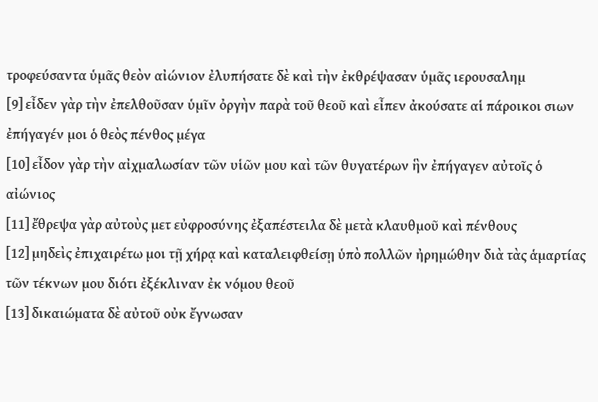τροφεύσαντα ὑμᾶς θεὸν αἰώνιον ἐλυπήσατε δὲ καὶ τὴν ἐκθρέψασαν ὑμᾶς ιερουσαλημ
[9] εἶδεν γὰρ τὴν ἐπελθοῦσαν ὑμῖν ὀργὴν παρὰ τοῦ θεοῦ καὶ εἶπεν ἀκούσατε αἱ πάροικοι σιων ἐπήγαγέν μοι ὁ θεὸς πένθος μέγα
[10] εἶδον γὰρ τὴν αἰχμαλωσίαν τῶν υἱῶν μου καὶ τῶν θυγατέρων ἣν ἐπήγαγεν αὐτοῖς ὁ αἰώνιος
[11] ἔθρεψα γὰρ αὐτοὺς μετ εὐφροσύνης ἐξαπέστειλα δὲ μετὰ κλαυθμοῦ καὶ πένθους
[12] μηδεὶς ἐπιχαιρέτω μοι τῇ χήρᾳ καὶ καταλειφθείσῃ ὑπὸ πολλῶν ἠρημώθην διὰ τὰς ἁμαρτίας τῶν τέκνων μου διότι ἐξέκλιναν ἐκ νόμου θεοῦ
[13] δικαιώματα δὲ αὐτοῦ οὐκ ἔγνωσαν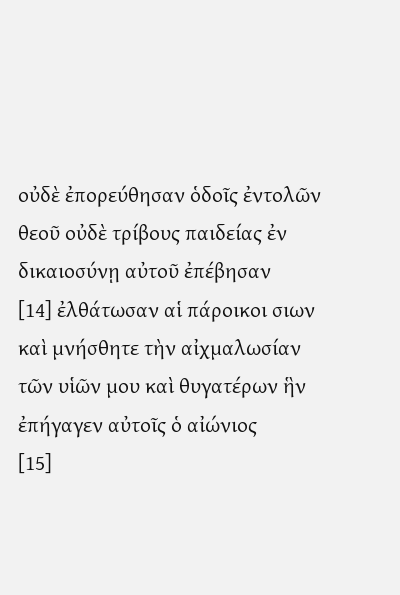οὐδὲ ἐπορεύθησαν ὁδοῖς ἐντολῶν θεοῦ οὐδὲ τρίβους παιδείας ἐν δικαιοσύνῃ αὐτοῦ ἐπέβησαν
[14] ἐλθάτωσαν αἱ πάροικοι σιων καὶ μνήσθητε τὴν αἰχμαλωσίαν τῶν υἱῶν μου καὶ θυγατέρων ἣν ἐπήγαγεν αὐτοῖς ὁ αἰώνιος
[15]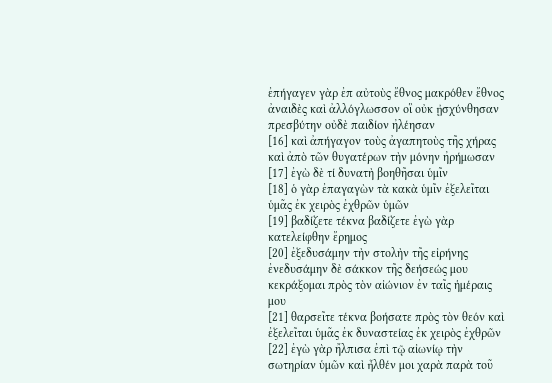ἐπήγαγεν γὰρ ἐπ αὐτοὺς ἔθνος μακρόθεν ἔθνος ἀναιδὲς καὶ ἀλλόγλωσσον οἳ οὐκ ᾐσχύνθησαν πρεσβύτην οὐδὲ παιδίον ἠλέησαν
[16] καὶ ἀπήγαγον τοὺς ἀγαπητοὺς τῆς χήρας καὶ ἀπὸ τῶν θυγατέρων τὴν μόνην ἠρήμωσαν
[17] ἐγὼ δὲ τί δυνατὴ βοηθῆσαι ὑμῖν
[18] ὁ γὰρ ἐπαγαγὼν τὰ κακὰ ὑμῖν ἐξελεῖται ὑμᾶς ἐκ χειρὸς ἐχθρῶν ὑμῶν
[19] βαδίζετε τέκνα βαδίζετε ἐγὼ γὰρ κατελείφθην ἔρημος
[20] ἐξεδυσάμην τὴν στολὴν τῆς εἰρήνης ἐνεδυσάμην δὲ σάκκον τῆς δεήσεώς μου κεκράξομαι πρὸς τὸν αἰώνιον ἐν ταῖς ἡμέραις μου
[21] θαρσεῖτε τέκνα βοήσατε πρὸς τὸν θεόν καὶ ἐξελεῖται ὑμᾶς ἐκ δυναστείας ἐκ χειρὸς ἐχθρῶν
[22] ἐγὼ γὰρ ἤλπισα ἐπὶ τῷ αἰωνίῳ τὴν σωτηρίαν ὑμῶν καὶ ἦλθέν μοι χαρὰ παρὰ τοῦ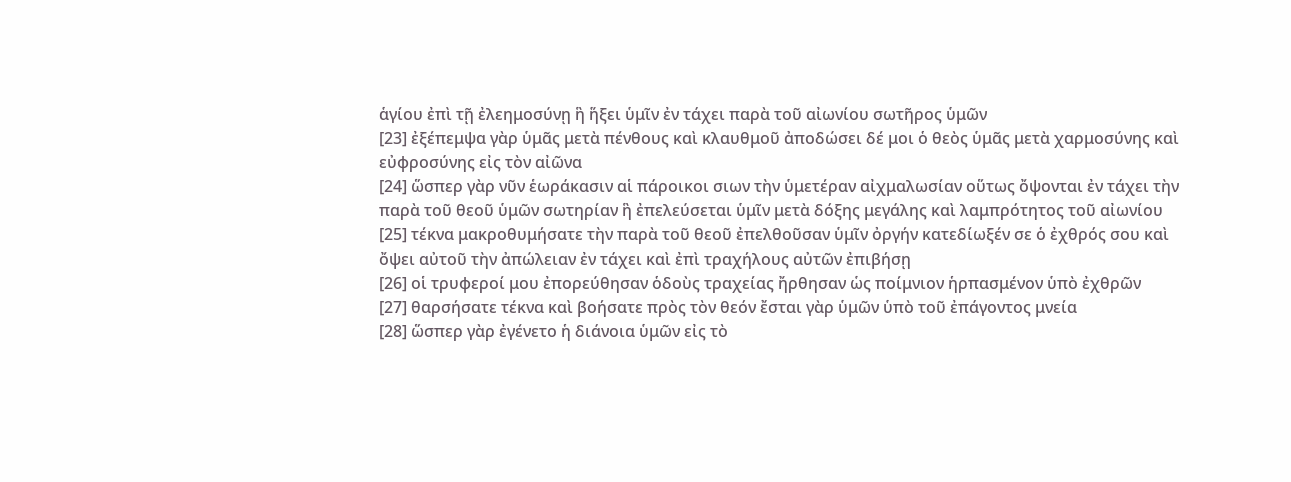ἁγίου ἐπὶ τῇ ἐλεημοσύνῃ ἣ ἥξει ὑμῖν ἐν τάχει παρὰ τοῦ αἰωνίου σωτῆρος ὑμῶν
[23] ἐξέπεμψα γὰρ ὑμᾶς μετὰ πένθους καὶ κλαυθμοῦ ἀποδώσει δέ μοι ὁ θεὸς ὑμᾶς μετὰ χαρμοσύνης καὶ εὐφροσύνης εἰς τὸν αἰῶνα
[24] ὥσπερ γὰρ νῦν ἑωράκασιν αἱ πάροικοι σιων τὴν ὑμετέραν αἰχμαλωσίαν οὕτως ὄψονται ἐν τάχει τὴν παρὰ τοῦ θεοῦ ὑμῶν σωτηρίαν ἣ ἐπελεύσεται ὑμῖν μετὰ δόξης μεγάλης καὶ λαμπρότητος τοῦ αἰωνίου
[25] τέκνα μακροθυμήσατε τὴν παρὰ τοῦ θεοῦ ἐπελθοῦσαν ὑμῖν ὀργήν κατεδίωξέν σε ὁ ἐχθρός σου καὶ ὄψει αὐτοῦ τὴν ἀπώλειαν ἐν τάχει καὶ ἐπὶ τραχήλους αὐτῶν ἐπιβήσῃ
[26] οἱ τρυφεροί μου ἐπορεύθησαν ὁδοὺς τραχείας ἤρθησαν ὡς ποίμνιον ἡρπασμένον ὑπὸ ἐχθρῶν
[27] θαρσήσατε τέκνα καὶ βοήσατε πρὸς τὸν θεόν ἔσται γὰρ ὑμῶν ὑπὸ τοῦ ἐπάγοντος μνεία
[28] ὥσπερ γὰρ ἐγένετο ἡ διάνοια ὑμῶν εἰς τὸ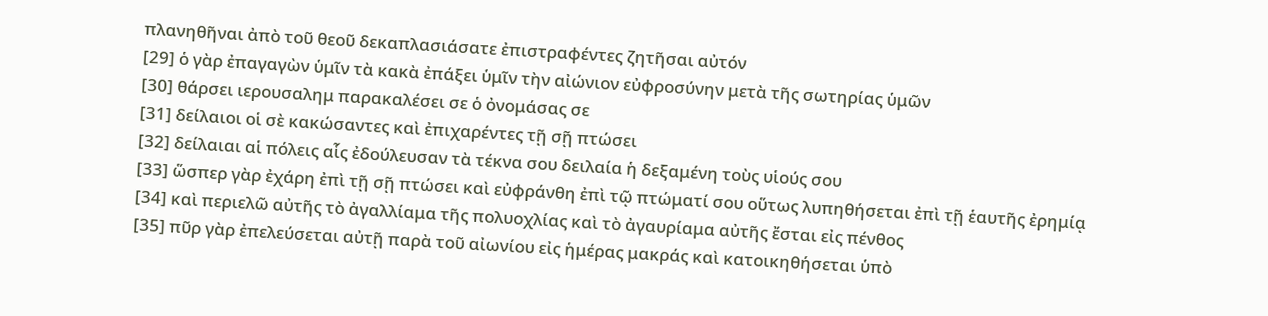πλανηθῆναι ἀπὸ τοῦ θεοῦ δεκαπλασιάσατε ἐπιστραφέντες ζητῆσαι αὐτόν
[29] ὁ γὰρ ἐπαγαγὼν ὑμῖν τὰ κακὰ ἐπάξει ὑμῖν τὴν αἰώνιον εὐφροσύνην μετὰ τῆς σωτηρίας ὑμῶν
[30] θάρσει ιερουσαλημ παρακαλέσει σε ὁ ὀνομάσας σε
[31] δείλαιοι οἱ σὲ κακώσαντες καὶ ἐπιχαρέντες τῇ σῇ πτώσει
[32] δείλαιαι αἱ πόλεις αἷς ἐδούλευσαν τὰ τέκνα σου δειλαία ἡ δεξαμένη τοὺς υἱούς σου
[33] ὥσπερ γὰρ ἐχάρη ἐπὶ τῇ σῇ πτώσει καὶ εὐφράνθη ἐπὶ τῷ πτώματί σου οὕτως λυπηθήσεται ἐπὶ τῇ ἑαυτῆς ἐρημίᾳ
[34] καὶ περιελῶ αὐτῆς τὸ ἀγαλλίαμα τῆς πολυοχλίας καὶ τὸ ἀγαυρίαμα αὐτῆς ἔσται εἰς πένθος
[35] πῦρ γὰρ ἐπελεύσεται αὐτῇ παρὰ τοῦ αἰωνίου εἰς ἡμέρας μακράς καὶ κατοικηθήσεται ὑπὸ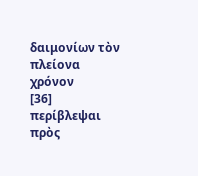δαιμονίων τὸν πλείονα χρόνον
[36] περίβλεψαι πρὸς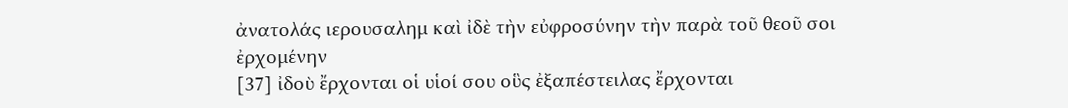ἀνατολάς ιερουσαλημ καὶ ἰδὲ τὴν εὐφροσύνην τὴν παρὰ τοῦ θεοῦ σοι ἐρχομένην
[37] ἰδοὺ ἔρχονται οἱ υἱοί σου οὓς ἐξαπέστειλας ἔρχονται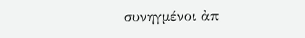συνηγμένοι ἀπ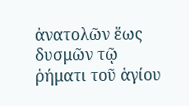ἀνατολῶν ἕως δυσμῶν τῷ ῥήματι τοῦ ἁγίου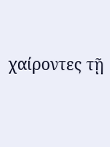χαίροντες τῇ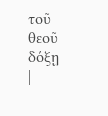τοῦ θεοῦ δόξῃ
|